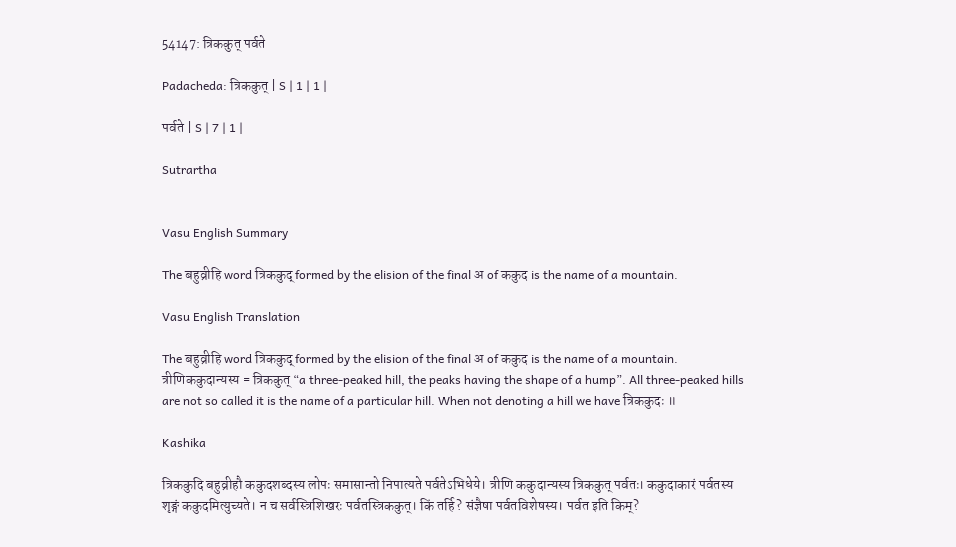54147: त्रिककुत् पर्वते

Padacheda: त्रिककुत् | S | 1 | 1 |

पर्वते | S | 7 | 1 |

Sutrartha


Vasu English Summary

The बहुव्रीहि word त्रिककुद् formed by the elision of the final अ of ककुद is the name of a mountain.

Vasu English Translation

The बहुव्रीहि word त्रिककुद् formed by the elision of the final अ of ककुद is the name of a mountain. त्रीणिककुदान्यस्य = त्रिककुत् “a three-peaked hill, the peaks having the shape of a hump”. All three-peaked hills are not so called it is the name of a particular hill. When not denoting a hill we have त्रिककुदः ॥

Kashika

त्रिककुदि बहुव्रीहौ ककुदशब्दस्य लोपः समासान्तो निपात्यते पर्वतेऽभिधेये। त्रीणि ककुदान्यस्य त्रिककुत् पर्वतः। ककुदाकारं पर्वतस्य शृङ्गं ककुदमित्युच्यते। न च सर्वस्त्रिशिखरः पर्वतस्त्रिककुत्। किं तर्हि? संज्ञैषा पर्वतविशेषस्य। पर्वत इति किम्?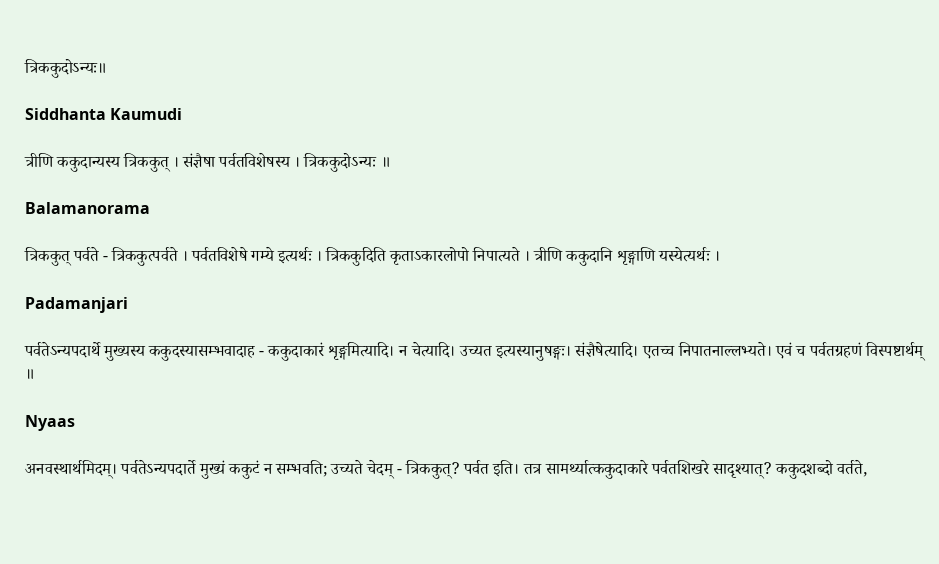त्रिककुदोऽन्यः॥

Siddhanta Kaumudi

त्रीणि ककुदान्यस्य त्रिककुत् । संज्ञैषा पर्वतविशेषस्य । त्रिककुदोऽन्यः ॥

Balamanorama

त्रिककुत् पर्वते - त्रिककुत्पर्वते । पर्वतविशेषे गम्ये इत्यर्थः । त्रिककुदिति कृताऽकारलोपो निपात्यते । त्रीणि ककुदानि शृङ्गाणि यस्येत्यर्थः ।

Padamanjari

पर्वतेऽन्यपदार्थे मुख्यस्य ककुदस्यासम्भवादाह - ककुदाकारं शृङ्गमित्यादि। न चेत्यादि। उच्यत इत्यस्यानुषङ्गः। संज्ञैषेत्यादि। एतच्च निपातनाल्लभ्यते। एवं च पर्वतग्रहणं विस्पष्टार्थम् ॥

Nyaas

अनवस्थार्थमिदम्। पर्वतेऽन्यपदार्ते मुख्यं ककुटं न सम्भवति; उच्यते चेदम् - त्रिककुत्? पर्वत इति। तत्र सामर्थ्यात्ककुदाकारे पर्वतशिखरे सादृश्यात्? ककुदशब्दो वर्तते,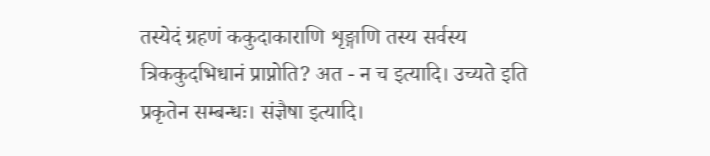तस्येदं ग्रहणं ककुदाकाराणि शृङ्गाणि तस्य सर्वस्य त्रिककुदभिधानं प्राप्नोति? अत - न च इत्यादि। उच्यते इति प्रकृतेन सम्बन्धः। संज्ञैषा इत्यादि।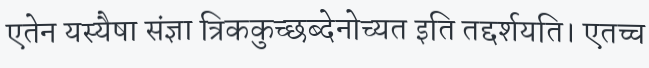एतेन यस्यैषा संज्ञा त्रिककुच्छब्देनोच्यत इति तद्दर्शयति। एतच्च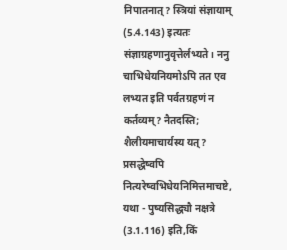निपातनात्? स्त्रियां संज्ञायाम् (5.4.143) इत्यतः संज्ञाग्रहणानुवृत्तेर्लभ्यते। ननु चाभिधेयनियमोऽपि तत एव लभ्यत इति पर्वतग्रहणं न कर्तव्यम्? नैतदस्ति; शैलीयमाचार्यस्य यत्? प्रसद्धेष्वपि नित्यरेष्वभिधेयनिमित्तमाचष्टे, यथा - पुष्यसिद्ध्यौ नक्षत्रे (3.1.116) इति,किं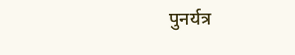पुनर्यत्र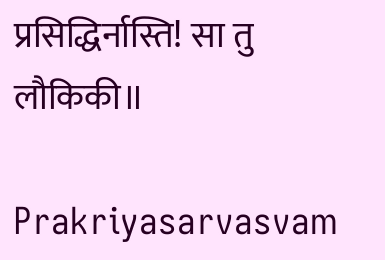प्रसिद्धिर्नास्ति! सा तु लौकिकी॥

Prakriyasarvasvam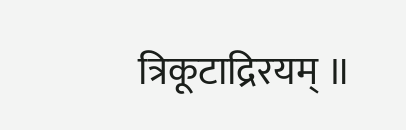त्रिकूटाद्रिरयम् ॥